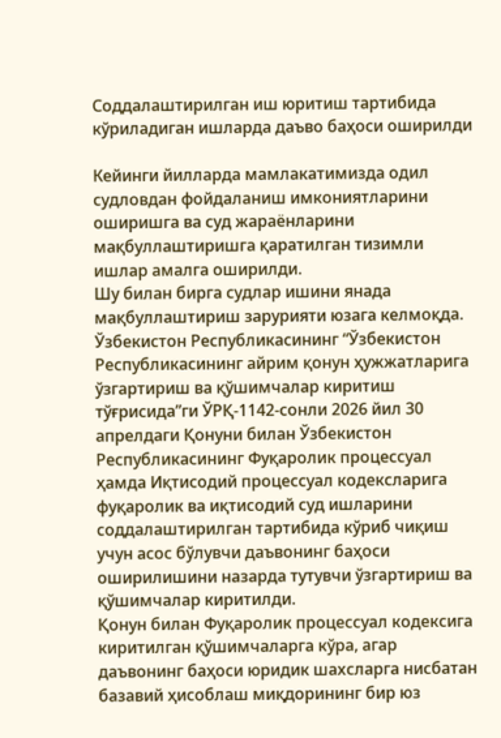Соддалаштирилган иш юритиш тартибида кўриладиган ишларда даъво баҳоси оширилди

Кейинги йилларда мамлакатимизда одил судловдан фойдаланиш имкониятларини оширишга ва суд жараёнларини мақбуллаштиришга қаратилган тизимли ишлар амалга оширилди.
Шу билан бирга судлар ишини янада мақбуллаштириш зарурияти юзага келмоқда.
Ўзбекистон Республикасининг “Ўзбекистон Республикасининг айрим қонун ҳужжатларига ўзгартириш ва қўшимчалар киритиш тўғрисида”ги ЎРҚ-1142-сонли 2026 йил 30 апрелдаги Қонуни билан Ўзбекистон Республикасининг Фуқаролик процессуал ҳамда Иқтисодий процессуал кодексларига фуқаролик ва иқтисодий суд ишларини соддалаштирилган тартибида кўриб чиқиш учун асос бўлувчи даъвонинг баҳоси оширилишини назарда тутувчи ўзгартириш ва қўшимчалар киритилди.
Қонун билан Фуқаролик процессуал кодексига киритилган қўшимчаларга кўра, агар даъвонинг баҳоси юридик шахсларга нисбатан базавий ҳисоблаш миқдорининг бир юз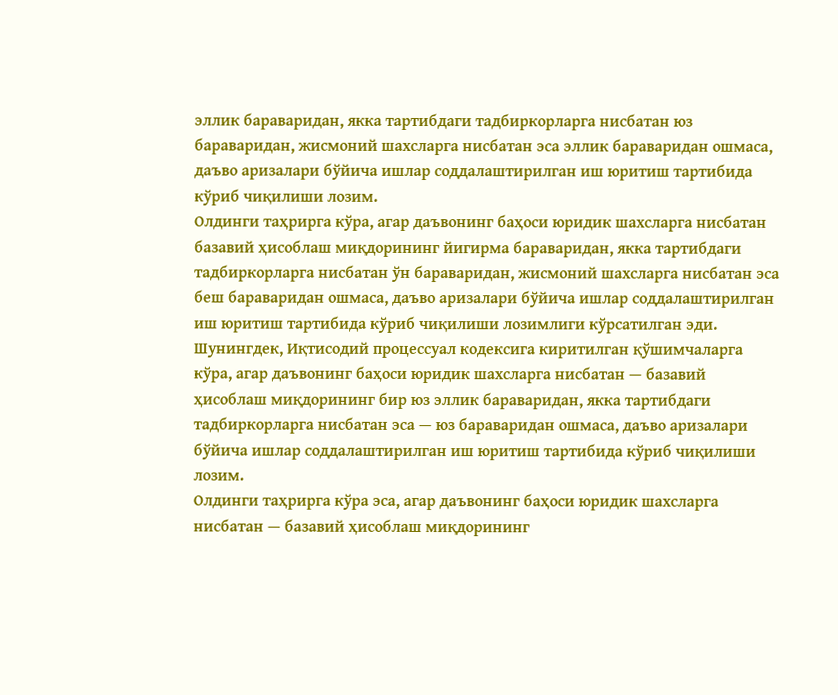эллик бараваридан, якка тартибдаги тадбиркорларга нисбатан юз бараваридан, жисмоний шахсларга нисбатан эса эллик бараваридан ошмаса, даъво аризалари бўйича ишлар соддалаштирилган иш юритиш тартибида кўриб чиқилиши лозим.
Олдинги таҳрирга кўра, агар даъвонинг баҳоси юридик шахсларга нисбатан базавий ҳисоблаш миқдорининг йигирма бараваридан, якка тартибдаги тадбиркорларга нисбатан ўн бараваридан, жисмоний шахсларга нисбатан эса беш бараваридан ошмаса, даъво аризалари бўйича ишлар соддалаштирилган иш юритиш тартибида кўриб чиқилиши лозимлиги кўрсатилган эди.
Шунингдек, Иқтисодий процессуал кодексига киритилган қўшимчаларга кўра, агар даъвонинг баҳоси юридик шахсларга нисбатан — базавий ҳисоблаш миқдорининг бир юз эллик бараваридан, якка тартибдаги тадбиркорларга нисбатан эса — юз бараваридан ошмаса, даъво аризалари бўйича ишлар соддалаштирилган иш юритиш тартибида кўриб чиқилиши лозим.
Олдинги таҳрирга кўра эса, агар даъвонинг баҳоси юридик шахсларга нисбатан — базавий ҳисоблаш миқдорининг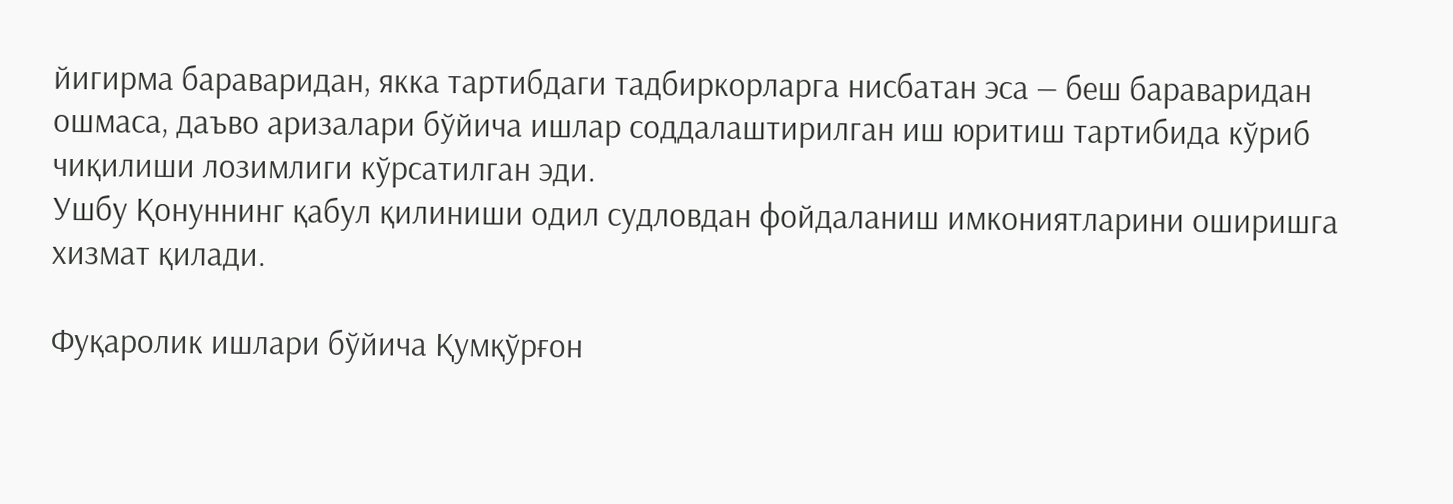йигирма бараваридан, якка тартибдаги тадбиркорларга нисбатан эса — беш бараваридан ошмаса, даъво аризалари бўйича ишлар соддалаштирилган иш юритиш тартибида кўриб чиқилиши лозимлиги кўрсатилган эди.
Ушбу Қонуннинг қабул қилиниши одил судловдан фойдаланиш имкониятларини оширишга хизмат қилади.

Фуқаролик ишлари бўйича Қумқўрғон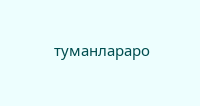туманлараро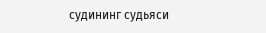судининг судьяси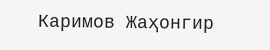Каримов Жаҳонгир